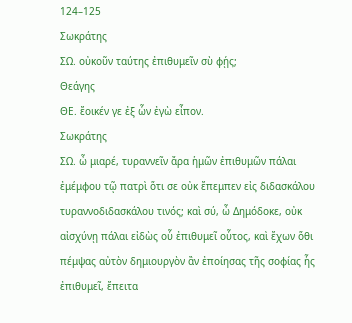124–125
Σωκράτης
ΣΩ. οὐκοῦν ταύτης ἐπιθυμεῖν σὺ φῄς;
Θεάγης
ΘΕ. ἔοικέν γε ἐξ ὧν ἐγὼ εἶπον.
Σωκράτης
ΣΩ. ὦ μιαρέ, τυραννεῖν ἄρα ἡμῶν ἐπιθυμῶν πάλαι ἐμέμφου τῷ πατρὶ ὅτι σε οὐκ ἔπεμπεν εἰς διδασκάλου τυραννοδιδασκάλου τινός; καὶ σύ, ὦ Δημόδοκε, οὐκ αἰσχύνῃ πάλαι εἰδὼς οὗ ἐπιθυμεῖ οὗτος, καὶ ἔχων ὅθι πέμψας αὐτὸν δημιουργὸν ἂν ἐποίησας τῆς σοφίας ἧς ἐπιθυμεῖ, ἔπειτα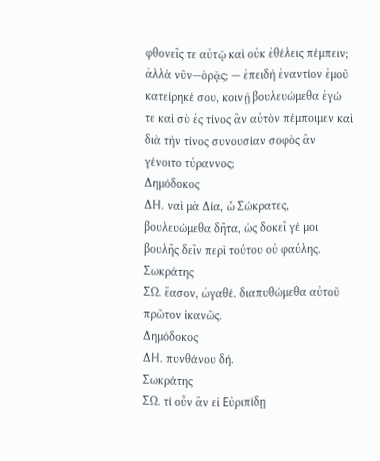φθονεῖς τε αὐτῷ καὶ οὐκ ἐθέλεις πέμπειν; ἀλλὰ νῦν—ὁρᾷς; — ἐπειδὴ ἐναντίον ἐμοῦ κατείρηκέ σου, κοινῇ βουλευώμεθα ἐγώ τε καὶ σὺ ἐς τίνος ἂν αὐτὸν πέμποιμεν καὶ διὰ τὴν τίνος συνουσίαν σοφὸς ἂν γένοιτο τύραννος;
Δημόδοκος
ΔΗ. ναὶ μὰ Δία, ὦ Σώκρατες, βουλευώμεθα δῆτα, ὡς δοκεῖ γέ μοι βουλῆς δεῖν περὶ τούτου οὐ φαύλης.
Σωκράτης
ΣΩ. ἔασον, ὠγαθέ. διαπυθώμεθα αὐτοῦ πρῶτον ἱκανῶς.
Δημόδοκος
ΔΗ. πυνθάνου δή.
Σωκράτης
ΣΩ. τί οὖν ἂν εἰ Εὐριπίδῃ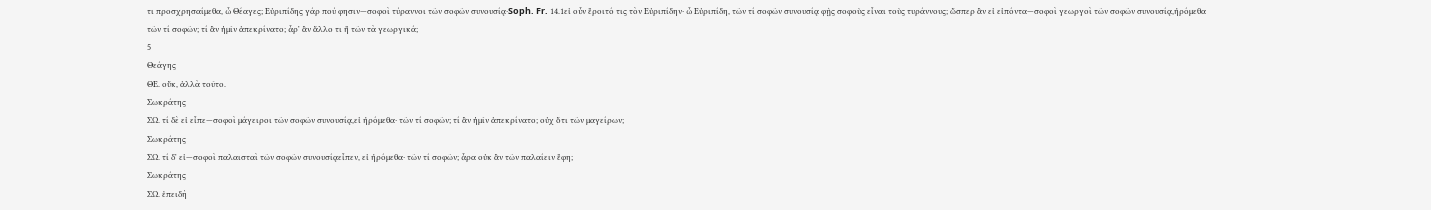τι προσχρησαίμεθα, ὦ Θέαγες; Εὐριπίδης γάρ πού φησιν—σοφοὶ τύραννοι τῶν σοφῶν συνουσίᾳ·Soph. Fr. 14.1εἰ οὖν ἔροιτό τις τὸν Εὐριπίδην· ὦ Εὐριπίδη, τῶν τί σοφῶν συνουσίᾳ φῂς σοφοὺς εἶναι τοὺς τυράννους; ὥσπερ ἂν εἰ εἰπόντα—σοφοὶ γεωργοὶ τῶν σοφῶν συνουσίᾳ,ἠρόμεθα τῶν τί σοφῶν; τί ἂν ἡμῖν ἀπεκρίνατο; ἆρʼ ἂν ἄλλο τι ἢ τῶν τὰ γεωργικά;
5
Θεάγης
ΘΕ. οὔκ, ἀλλὰ τοῦτο.
Σωκράτης
ΣΩ. τί δὲ εἰ εἶπε—σοφοὶ μάγειροι τῶν σοφῶν συνουσίᾳ,εἰ ἠρόμεθα· τῶν τί σοφῶν; τί ἂν ἡμῖν ἀπεκρίνατο; οὐχ ὅτι τῶν μαγείρων;
Σωκράτης
ΣΩ. τί δʼ εἰ—σοφοὶ παλαισταὶ τῶν σοφῶν συνουσίᾳεἶπεν, εἰ ἠρόμεθα· τῶν τί σοφῶν; ἆρα οὐκ ἂν τῶν παλαίειν ἔφη;
Σωκράτης
ΣΩ. ἐπειδὴ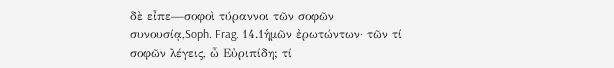δὲ εἶπε—σοφοὶ τύραννοι τῶν σοφῶν συνουσίᾳ,Soph. Frag. 14.1ἡμῶν ἐρωτώντων· τῶν τί σοφῶν λέγεις, ὦ Εὐριπίδη; τί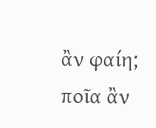ἂν φαίη; ποῖα ἂν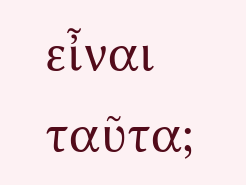εἶναι ταῦτα;